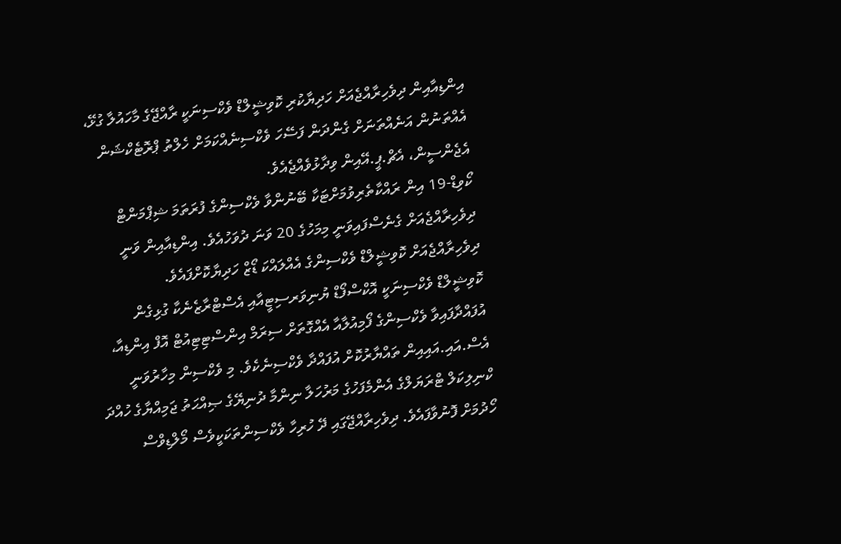އިންޑިއާއިން ދިވެހިރާއްޖެއަށް ހަދިޔާކުރި ކޮވިޝީލްޑް ވެކްސިނަކީ ރާއްޖޭގެ މާހައުލާ ގުޅޭ، އެއްތަނުން އަނެއްތަނަށް ގެންދަން ފަސޭހަ ވެކްސިނެއްކަމަށް ހެލްތު ޕްރޮޓެކްޝަން އެޖެންސީން، އެޗް.ޕީ.އޭއިން ވިދާޅުވެއްޖެއެވެ.
ކޯވިޑް-19 އިން ރައްކާތެރިވުމަށްޓަކާ ބޭނުންވާ ވެކްސިންގެ ފުރަތަމަ ޝިޕްމަންޓް ދިވެހިރާއްޖެއަށް ގެނެސްފައިވަނީ މިމަހުގެ 20 ވަނަ ދުވަހުއެވެ. އިންޑިއާއިން ވަނީ ދިވެހިރާއްޖެއަށް ކޮވިޝީލްޑް ވެކްސިންގެ އެއްލައްކަ ޑޯޒް ހަދިޔާކޮށްފައެވެ.
ކޮވިޝީލްޑް ވެކްސިނަކީ އޮކްސްފޯޑް ޔުނިވަރސިޓީއާއި އެސްޓްރާޒެނެކާ ގުޅިގެން އުފައްދާފައިވާ ވެކްސިންގެ ފޯމިއުލާއާ އެއްގޮތަށް ސިރަމް އިންސްޓިޓިއުޓް އޮފް އިންޑިއާ، އެސް.އައި.އައިއިން ތައްޔާރުކޮށް އުފައްދާ ވެކްސިނެކެވެ. މި ވެކްސިން މިހާރުވަނީ ކްނިލިކަލް ޓްރަޔަލްގެ އެންމެފަހުގެ މަރުހަލާ ނިންމާ ދުނިޔޭގެ ޞިއްޙަތު ޖަމިއްޔާގެ ހުއްދަ ހޯދުމަށް ފޮނުވާފައެވެ. ދިވެހިރާއްޖޭގައި ދޭ ހުރިހާ ވެކްސިންތަކަކީވެސް މޯލްޑިވްސް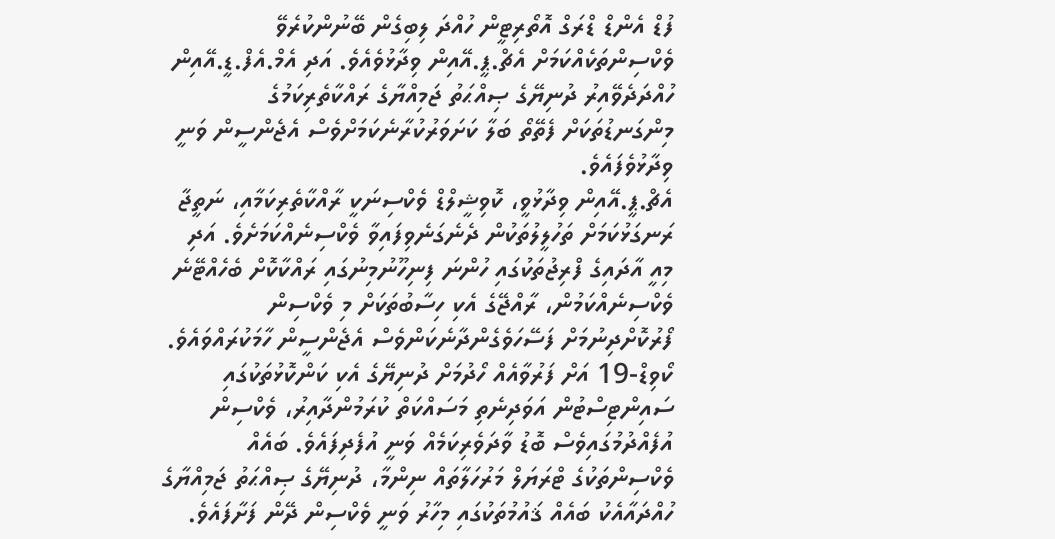ފުޑް އެންޑް ޑްރަގް އޮތޯރިޓީން ހުއްދަ ލިބިގެން ބޭނުންކުރެވޭ ވެކްސިންތަކެއްކަމަށް އެޗް.ޕީ.އޭއިން ވިދާޅުވެއެވެ. އަދި އެމް.އެފް.ޑީ.އޭއިން ހުއްދަދެވޭއިރު ދުނިޔޭގެ ޞިއްޙަތު ޖަމިއްޔާގެ ރައްކާތެރިކަމުގެ މިންގަނޑުތަކަށް ފެތޭތޯ ބަލާ ކަށަވަރުކުރާނެކަމަށްވެސް އެޖެންސީން ވަނީ ވިދާޅުވެފައެވެ.
އެޗް.ޕީ.އޭއިން ވިދާޅުވީ، ކޮވިޝީލްޑް ވެކްސިނަކީ ރާއްކާތެރިކަމާއި، ނަތީޖާ ރަނގަޅުކަމަށް ތަހުލީލުތަކުން ދެނެގަނެވިފައިވާ ވެކްސިނެއްކަމަށެވެ. އަދި މިއީ އާދައިގެ ފްރިޖުތަކުގައި ހުންނަ ފިނިހޫނުމިނުގައި ރައްކާކޮށް ބެހެއްޓޭނެ ވެކްސިނެއްކަމުން، ރާއްޖޭގެ އެކި ހިސާބުތަކަށް މި ވެކްސިން ފޯރުކޮށްދިނުމަށް ފަސޭހަވެގެންދާނެކަންވެސް އެޖެންސީން ހާމަކުރައްވައެވެ.
ކޯވިޑް-19 އަށް ފަރުވާއެއް ހޯދުމަށް ދުނިޔޭގެ އެކި ކަންކޮޅުތަކުގައި ސައިންޓިސްޓުން އަވަދިނެތި މަސައްކަތް ކުރަމުންދާއިރު، ވެކްސިން އުފެއްދުމުގައިވެސް ބޮޑު ވާދަވެރިކަމެއް ވަނީ އުފެދިފައެވެ. ބައެއް ވެކްސިންތަކުގެ ޓްރަޔަލް މަރުހަލާތައް ނިންމާ، ދުނިޔޭގެ ޞިއްޙަތު ޖަމިއްޔާގެ ހުއްދައާއެކު ބައެއް ޤައުމުތަކުގައި މިހާރު ވަނީ ވެކްސިން ދޭން ފަށާފައެވެ.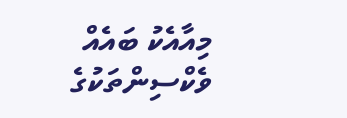މިއާއެކު ބައެއް ވެކްސިންތަކުގެ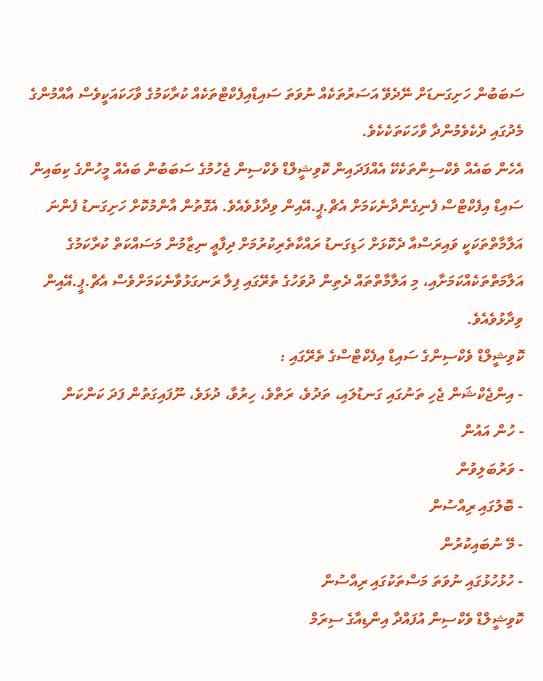ސަބަބުން ހަށިގަނޑަށް ނޭދެވޭ އަސަރުތަކެއް ނުވަތަ ސައިޑްއިފެކްޓްތަކެއް ކުރާކަމުގެ ވާހަކައަކީވެސް އާއްމުންގެ މެދުގައި ދެކެވެމުންދާ ވާހަކަތަކެކެވެ.
އެހެން ބައެއް ވެކްސިންތަކެކޭ އެއްފަދައިން ކޮވިޝީލްޑް ވެކްސިން ޖެހުމުގެ ސަބަބުން ބައެއް މީހުންގެ ކިބައިން ސައިޑް އިފެކްޓްސް ފެނިގެންދާނެކަމަށް އެޗް.ޕީ.އޭއިން ވިދާޅުވެއެވެ. އެގޮތުން އާންމުކޮށް ހަށިގަނޑު ފެންނަ އަލާމާތްތަކަކީ ވައިރަސްއާ ދެކޮޅަށް ހަޑިގަނޑު ރައްކާތެރިކުރުމަށް ދިފާޢީ ނިޒާމުން މަސައްކަތް ކުރާކަމުގެ އަލާމަތްތަކެއްކަމަށާއި، މި އަލާމާތްތައް ދެތިން ދުވަހުގެ ތެރޭގައި ފިލާ ރަނގަޅުވާނެކަމަށްވެސް އެޗް.ޕީ.އޭއިން ވިދާޅުވެއެވެ.
ކޮވިޝީލްޑް ވެކްސިންގެ ސައިޑް އިފެކްޓްސްގެ ތެރޭގައި :
- އިންޖެކްޝަން ޖެހި ތަނުގައި ގަނޑުލައި، ތަދުވެ، ރަތްވެ، ހިރުވާ، ދުޅަވެ، ނޫފައިގަތުން ފަދަ ކަންކަން
- ހުން އައުން
- ވަރުބަލިވުން
- ބޮލުގައި ރިއްސުން
- މޭ ނުބައިކުރުން
- ހުޅުހުޅުގައި ނުވަތަ މަސްތަކުގައި ރިއްސުން
ކޮވިޝީލްޑް ވެކްސިން އުފައްދާ އިންޑިއާގެ ސިރަމް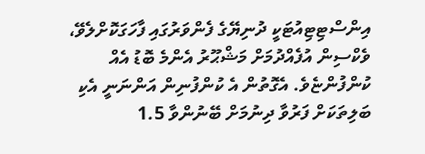އިންސްޓިޓިއުޓަކީ ދުނިޔޭގެ ފެންވަރުގައި ފާހަގަކޮށްލެވޭ، ވެކްސިން އުފެއްދުމަށް މަޝްޙޫރު އެންމެ ބޮޑު އެއް ކުންފުންޏެވެ. އެގޮތުން އެ ކުންފުނިން އަންނަނީ އެކި ބަލިތަކަށް ފަރުވާ ދިނުމަށް ބޭނުންވާ 1.5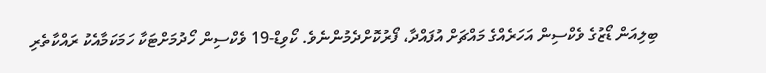ބިލިއަން ޑޯޒުގެ ވެކްސިން އަހަރެއްގެ މައްޗަށް އުފައްދާ، ފޯރުކޮށްދެމުންނެވެ. ކޯވިޑް-19 ވެކްސިން ހޯދުމަށްޓަކާ ހަމަކަމާއެކު ރައްކާތެރި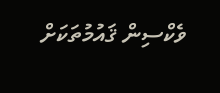ވެކްސިން ޤައުމުތަކަށް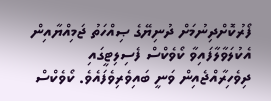ފޯރުކޮށްދިނުމަށް ދުނިޔޭގެ ޞިއްހަތު ޖަމިއްޔާއިން އެކުލަވާލާފައިވާ ކޯވެކްސް ފެސިލިޓީގައި ދިވެހިރާއްޖެއިން ވަނީ ބައިވެރިވެފައެވެ. ކޯވެކްސް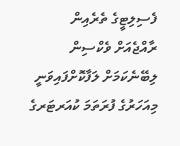ފެސިލިޓީގެ ތެރެއިން ރާއްޖެއަށް ވެކްސިން ލިބޭނެކަމަށް ލަފާކޮށްފައިވަނީ މިއަހަރުގެ ފުރަތަމަ ކުއަރޓަރގެ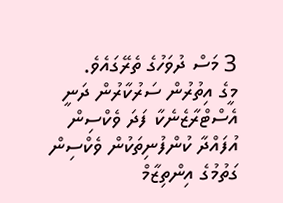3 މަސް ދުވަހުގެ ތެރޭގައެވެ.
މީގެ އިތުރުން ސަރުކާރުން ދަނީ އެސްޓްރާޒެނެކާ ފަދަ ވެކްސިން އުފައްދާ ކުންފުނިތަކުން ވެކްސިން ގަތުމުގެ އިންތިޒާމް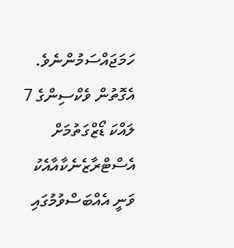ހަމަޖައްސަމުންނެވެ. އެގޮތުން ވެކްސިންގެ 7 ލައްކަ ޑޯޒްގަތުމަށް އެސްޓްރާޒެނެކާއާއެކު ވަނީ އެއްބަސްވުމުގައި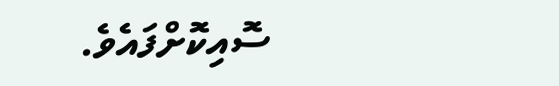ސޮއިކޮށްފައެވެ.